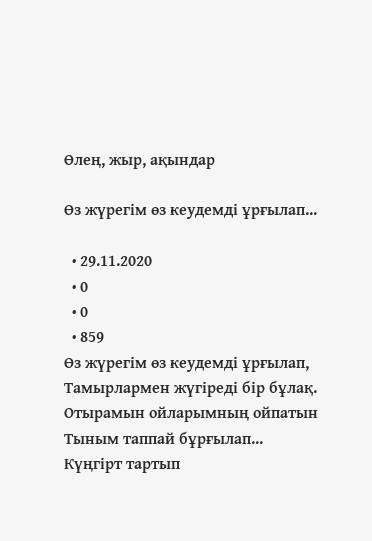Өлең, жыр, ақындар

Өз жүрегім өз кеудемді ұрғылап...

  • 29.11.2020
  • 0
  • 0
  • 859
Өз жүрегiм өз кеудемдi ұрғылап,
Тамырлармен жүгiредi бiр бұлақ.
Отырамын ойларымның ойпатын
Тыным таппай бұрғылап...
Күңгiрт тартып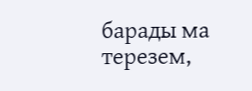барады ма терезем,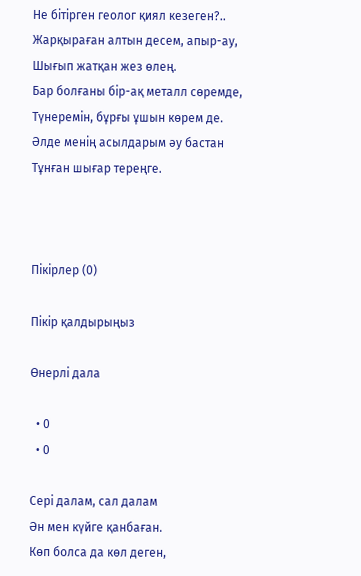Не бiтiрген геолог қиял кезеген?..
Жарқыраған алтын десем, апыр-ау,
Шығып жатқан жез өлең.
Бар болғаны бiр-ақ металл сөремде,
Түнеремiн, бұрғы ұшын көрем де.
Әлде менiң асылдарым әу бастан
Тұнған шығар тереңге.



Пікірлер (0)

Пікір қалдырыңыз

Өнерлі дала

  • 0
  • 0

Сері далам, сал далам
Ән мен күйге қанбаған.
Көп болса да көл деген,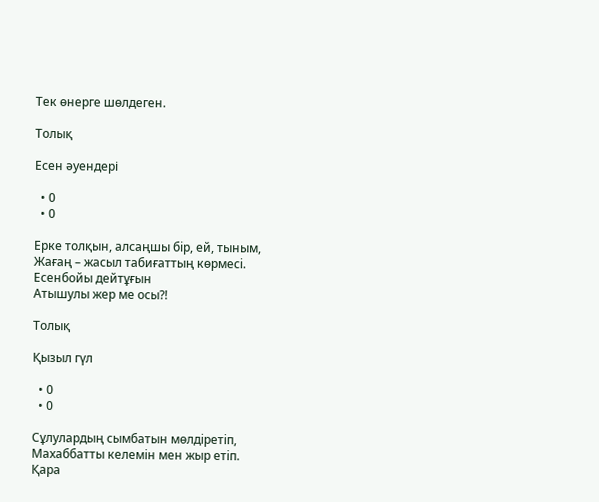Тек өнерге шөлдеген.

Толық

Есен әуендері

  • 0
  • 0

Ерке толқын, алсаңшы бiр, ей, тыным,
Жағаң – жасыл табиғаттың көрмесi.
Есенбойы дейтұғын
Атышулы жер ме осы?!

Толық

Қызыл гүл

  • 0
  • 0

Сұлулардың сымбатын мөлдiретiп,
Махаббатты келемiн мен жыр етiп.
Қара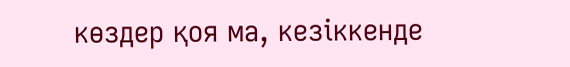көздер қоя ма, кезiккенде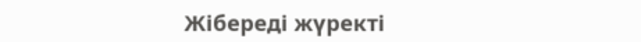Жiбередi жүректi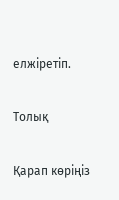елжiретiп.

Толық

Қарап көріңіз